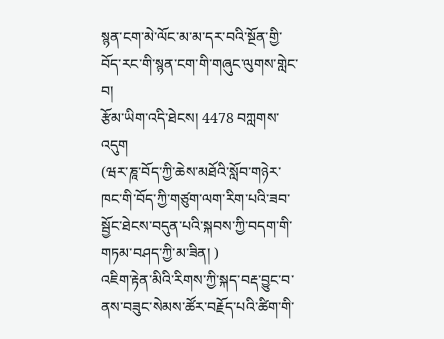སྙན་ངག་མེ་ལོང་མ་མ་དར་བའི་སྔོན་གྱི་བོད་རང་གི་སྙན་ངག་གི་གཞུང་ལུགས་གླེང་བ།
རྩོམ་ཡིག་འདི་ཐེངས། 4478 བཀླགས་འདུག
(ཝར་ཎཱ་བོད་ཀྱི་ཆེས་མཐོའི་སློབ་གཉེར་ཁང་གི་བོད་ཀྱི་གཙུག་ལག་རིག་པའི་ཟབ་སྦྱོང་ཐེངས་བདུན་པའི་སྐབས་ཀྱི་བདག་གི་གཏམ་བཤད་ཀྱི་མ་ཟིན། )
འཇིག་རྟེན་མིའི་རིགས་ཀྱི་སྐད་བརྡ་བྱུང་བ་ནས་བཟུང་སེམས་ཚོར་བརྗོད་པའི་ཚིག་གི་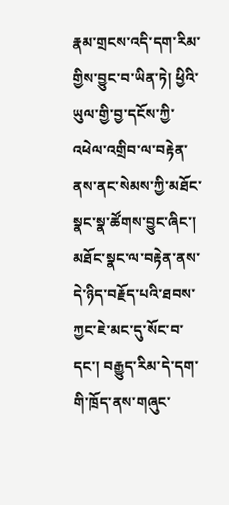རྣམ་གྲངས་འདི་དག་རིམ་གྱིས་བྱུང་བ་ཡིན་ཏེ། ཕྱིའི་ཡུལ་གྱི་བྱ་དངོས་ཀྱི་འཕེལ་འགྲིབ་ལ་བརྟེན་ནས་ནང་སེམས་ཀྱི་མཐོང་སྣང་སྣ་ཚོགས་བྱུང་ཞིང་། མཐོང་སྣང་ལ་བརྟེན་ནས་དེ་ཉིད་བརྗོད་པའི་ཐབས་ཀྱང་ཇེ་མང་དུ་སོང་བ་དང་། བརྒྱུད་རིམ་དེ་དག་གི་ཁྲོད་ནས་གཞུང་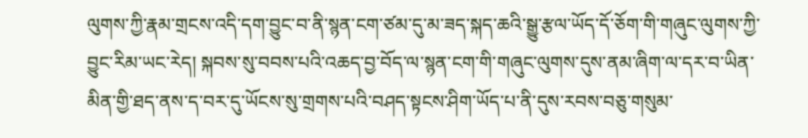ལུགས་ཀྱི་རྣམ་གྲངས་འདི་དག་བྱུང་བ་ནི་སྙན་ངག་ཙམ་དུ་མ་ཟད་སྐད་ཆའི་སྒྱུ་རྩལ་ཡོད་དོ་ཅོག་གི་གཞུང་ལུགས་ཀྱི་བྱུང་རིམ་ཡང་རེད། སྐབས་སུ་བབས་པའི་འཆད་བྱ་བོད་ལ་སྙན་ངག་གི་གཞུང་ལུགས་དུས་ནམ་ཞིག་ལ་དར་བ་ཡིན་མིན་གྱི་ཐད་ནས་ད་བར་དུ་ཡོངས་སུ་གྲགས་པའི་བཤད་སྟངས་ཤིག་ཡོད་པ་ནི་དུས་རབས་བཅུ་གསུམ་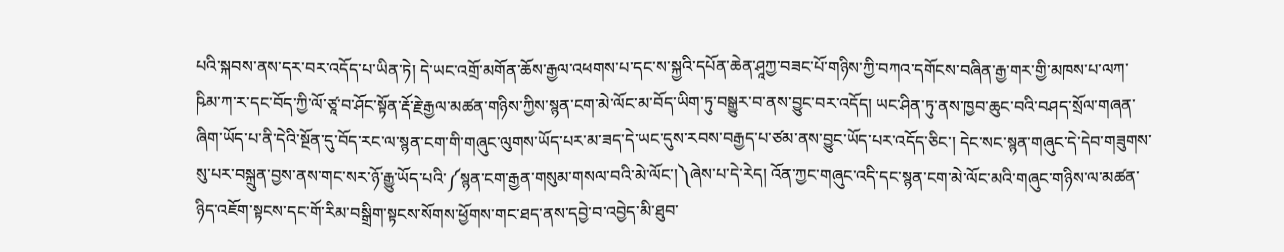པའི་སྐབས་ནས་དར་བར་འདོད་པ་ཡིན་ཏེ། དེ་ཡང་འགྲོ་མགོན་ཆོས་རྒྱལ་འཕགས་པ་དང་ས་སྐྱའི་དཔོན་ཆེན་ཤཱཀྱ་བཟང་པོ་གཉིས་ཀྱི་བཀའ་དགོངས་བཞིན་རྒྱ་གར་གྱི་མཁས་པ་ལཀ་ཥིམ་ཀ་ར་དང་བོད་ཀྱི་ལོ་ཙཱ་བ་ཤོང་སྟོན་རྡོ་རྗེ་རྒྱལ་མཚན་གཉིས་ཀྱིས་སྙན་ངག་མེ་ལོང་མ་བོད་ཡིག་ཏུ་བསྒྱུར་བ་ནས་བྱུང་བར་འདོད། ཡང་ཤིན་ཏུ་ནས་ཁྱབ་ཆུང་བའི་བཤད་སྲོལ་གཞན་ཞིག་ཡོད་པ་ནི་དེའི་སྔོན་དུ་བོད་རང་ལ་སྙན་ངག་གི་གཞུང་ལུགས་ཡོད་པར་མ་ཟད་དེ་ཡང་དུས་རབས་བརྒྱད་པ་ཙམ་ནས་བྱུང་ཡོད་པར་འདོད་ཅིང་། དེང་སང་སྙན་གཞུང་དེ་དེབ་གཟུགས་སུ་པར་བསྐྲུན་བྱས་ནས་གང་སར་ཉོ་རྒྱུ་ཡོད་པའི་༼སྙན་ངག་རྒྱན་གསུམ་གསལ་བའི་མེ་ལོང་།༽ཞེས་པ་དེ་རེད། འོན་ཀྱང་གཞུང་འདི་དང་སྙན་ངག་མེ་ལོང་མའི་གཞུང་གཉིས་ལ་མཚན་ཉིད་འཇོག་སྟངས་དང་གོ་རིམ་བསྒྲིག་སྟངས་སོགས་ཕྱོགས་གང་ཐད་ནས་དབྱེ་བ་འབྱེད་མི་ཐུབ་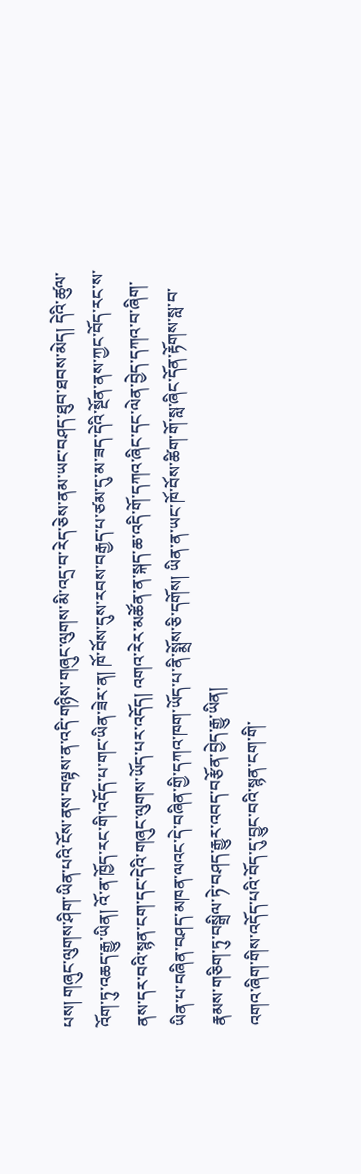པས། གཞུང་ལུགས་ཤིག་ཡིན་པའི་ངོས་ནས་བལྟས་ན་འདི་གཉིས་གཞུང་ལུགས་མི་འདྲ་བ་རེད་ཅེས་ནམ་ཡང་བཤད་ཐུབ་ཐབས་མེད། དེའི་ཚུལ་འོག་ཏུ་འཆད་རྒྱུ་ཡིན། འོ་ན་ཁྱོད་རང་གི་འདོད་པ་གང་ཡིན་ཟེར་ན། ཁོ་བོས་དུས་རབས་བརྒྱད་པ་ཙམ་དུ་མ་ཟད་དེའི་སྔོན་ནས་ཀྱང་བོད་རང་ས་ནས་དར་བའི་སྙན་ངག་དང་དེའི་གཞུང་ལུགས་ཡོད་པར་འདོད། འགའ་རེར་མཚོན་ན་སྐད་ཆ་འདི་གོ་དཀའ་ཞིང་དང་ལེན་བྱེད་དཀའ་བ་ཞིག་ཡིན་པ་བཞིན་བཤད་མཁན་ལའང་དེ་བཞིན་གྱི་དཀའ་ཁག་ཡོད་པ་ནི་སྨྲོས་ཅི་དགོས། ཡིན་ན་ཡང་ཁོ་བོས་ཚིག་གོ་སླ་ཞིང་དོན་རྟོགས་སླ་བ་རྣམས་གཅིག་ཏུ་བསྒྲིལ་ཏེ་བཤད་རྒྱུར་འབད་བརྩོན་བྱེད་རྒྱུ་ཡིན།
འགའ་ཞིག་གིས་འདོད་པའི་བོད་དུ་བྱུང་བའི་སྙན་ངག་གི་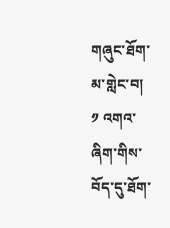གཞུང་ཐོག་མ་གླེང་བ།
༡ འགའ་ཞིག་གིས་བོད་དུ་ཐོག་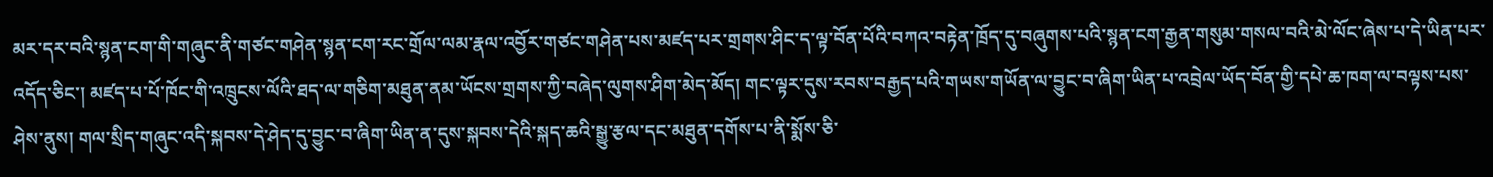མར་དར་བའི་སྙན་ངག་གི་གཞུང་ནི་གཙང་གཤེན་སྙན་ངག་རང་གྲོལ་ལམ་རྣལ་འབྱོར་གཙང་གཤེན་པས་མཛད་པར་གྲགས་ཤིང་ད་ལྟ་བོན་པོའི་བཀའ་བརྟེན་ཁྲོད་དུ་བཞུགས་པའི་སྙན་ངག་རྒྱན་གསུམ་གསལ་བའི་མེ་ལོང་ཞེས་པ་དེ་ཡིན་པར་འདོད་ཅིང་། མཛད་པ་པོ་ཁོང་གི་འཁྲུངས་ལོའི་ཐད་ལ་གཅིག་མཐུན་ནམ་ཡོངས་གྲགས་ཀྱི་བཞེད་ལུགས་ཤིག་མེད་མོད། གང་ལྟར་དུས་རབས་བརྒྱད་པའི་གཡས་གཡོན་ལ་བྱུང་བ་ཞིག་ཡིན་པ་འབྲེལ་ཡོད་བོན་གྱི་དཔེ་ཆ་ཁག་ལ་བལྟས་པས་ཤེས་ནུས། གལ་སྲིད་གཞུང་འདི་སྐབས་དེ་ཤེད་དུ་བྱུང་བ་ཞིག་ཡིན་ན་དུས་སྐབས་དེའི་སྐད་ཆའི་སྒྱུ་རྩལ་དང་མཐུན་དགོས་པ་ནི་སྨོས་ཅི་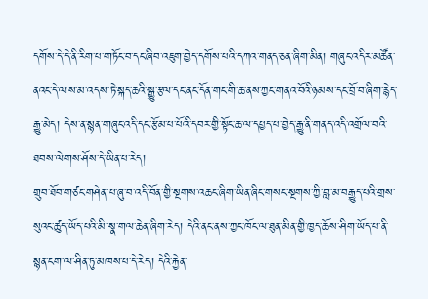དགོས་དེ་དེ་ནི་རིག་པ་གཏོང་བ་དང་ཞིབ་འཇུག་བྱེད་དགོས་པའི་དཀའ་གནད་ཅན་ཞིག་མིན། གཞུང་འདིར་མཚོན་ནའང་དེ་ལས་མ་འདས་ཏེ་སྐད་ཆའི་སྒྱུ་རྩལ་དང་ནང་དོན་གང་གི་ཆ་ནས་ཀྱང་གནའ་བོའི་ཉམས་དང་བྲོ་བ་ཞིག་རྙེད་རྒྱུ་མེད། དེས་ན་སྙན་གཞུང་འདི་དང་རྩོམ་པ་པོའི་དབར་གྱི་སྟོང་ཆ་ལ་དཔྱད་པ་བྱེད་རྒྱུ་ནི་གནད་འདི་འགྲོལ་བའི་ཐབས་ལེགས་ཤོས་དེ་ཡིན་པ་རེད།
གྲུབ་ཐོབ་གཙང་གཤེན་པ་ཞུ་བ་འདི་བོན་གྱི་སྔགས་འཆང་ཞིག་ཡིན་ཞིང་གསང་སྔགས་ཀྱི་བླ་མ་བརྒྱུད་པའི་གྲས་སུའང་ཚུད་ཡོད་པའི་མི་སྣ་གལ་ཆེན་ཞིག་རེད། དེའི་ནང་ནས་ཀྱང་ཁོང་ལ་ཐུན་མིན་གྱི་ཁྱད་ཆོས་ཤིག་ཡོད་པ་ནི་སྙན་ངག་ལ་ཤིན་ཏུ་མཁས་པ་དེ་རེད། དེའི་རྐྱེན་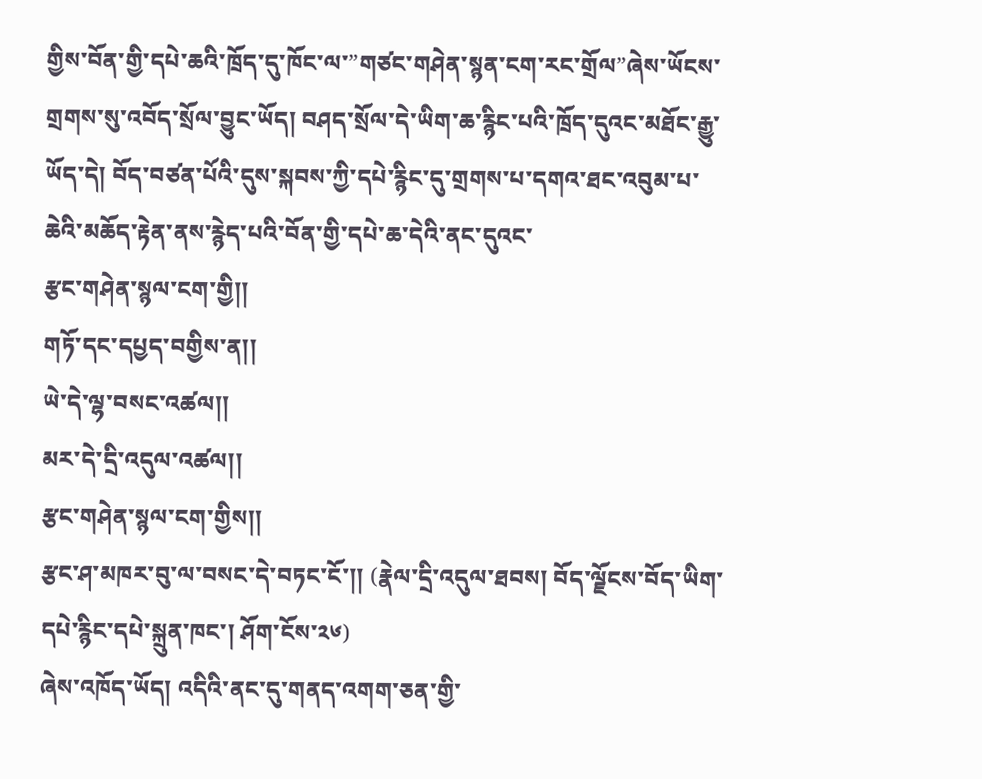གྱིས་བོན་གྱི་དཔེ་ཆའི་ཁྲོད་དུ་ཁོང་ལ་”གཙང་གཤེན་སྙན་ངག་རང་གྲོལ”ཞེས་ཡོངས་གྲགས་སུ་འབོད་སྲོལ་བྱུང་ཡོད། བཤད་སྲོལ་དེ་ཡིག་ཆ་རྙིང་པའི་ཁྲོད་དུའང་མཐོང་རྒྱུ་ཡོད་དེ། བོད་བཙན་པོའི་དུས་སྐབས་ཀྱི་དཔེ་རྙིང་དུ་གྲགས་པ་དགའ་ཐང་འབུམ་པ་ཆེའི་མཆོད་རྟེན་ནས་རྙེད་པའི་བོན་གྱི་དཔེ་ཆ་དེའི་ནང་དུའང་
རྩང་གཤེན་སྙལ་ངག་གྱི།།
གཏོ་དང་དཔྱད་བགྱིས་ན།།
ཡེ་དེ་ལྷ་བསང་འཚལ།།
མར་དེ་དྲི་འདུལ་འཚལ།།
རྩང་གཤེན་སྙལ་ངག་གྱིས།།
རྩང་ཤ་མཁར་བུ་ལ་བསང་དེ་བཏང་ངོ་།། (རྣེལ་དྲི་འདུལ་ཐབས། བོད་ལྗོངས་བོད་ཡིག་དཔེ་རྙིང་དཔེ་སྐྲུན་ཁང་། ཤོག་ངོས་༢༦)
ཞེས་འཁོད་ཡོད། འདིའི་ནང་དུ་གནད་འགག་ཅན་གྱི་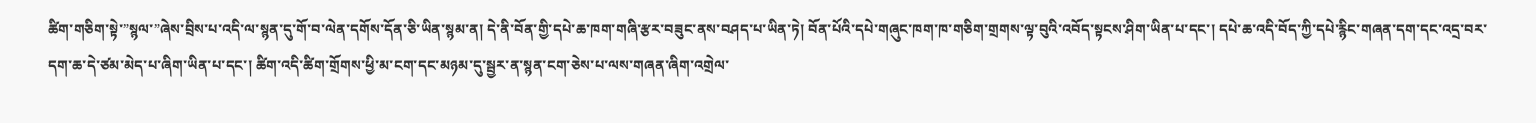ཚིག་གཅིག་སྟེ་”སྙལ་”ཞེས་བྲིས་པ་འདི་ལ་སྙན་དུ་གོ་བ་ལེན་དགོས་དོན་ཅི་ཡིན་སྙམ་ན། དེ་ནི་བོན་གྱི་དཔེ་ཆ་ཁག་གཞི་རྩར་བཟུང་ནས་བཤད་པ་ཡིན་ཏེ། བོན་པོའི་དཔེ་གཞུང་ཁག་ཁ་གཅིག་གྲགས་ལྟ་བུའི་འབོད་སྟངས་ཤིག་ཡིན་པ་དང་། དཔེ་ཆ་འདི་བོད་ཀྱི་དཔེ་རྙིང་གཞན་དག་དང་འདྲ་བར་དག་ཆ་དེ་ཙམ་མེད་པ་ཞིག་ཡིན་པ་དང་། ཚིག་འདི་ཚིག་གྲོགས་ཕྱི་མ་ངག་དང་མཉམ་དུ་སྦྱར་ན་སྙན་ངག་ཅེས་པ་ལས་གཞན་ཞིག་འགྲེལ་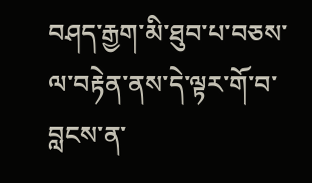བཤད་རྒྱག་མི་ཐུབ་པ་བཅས་ལ་བརྟེན་ནས་དེ་ལྟར་གོ་བ་བླངས་ན་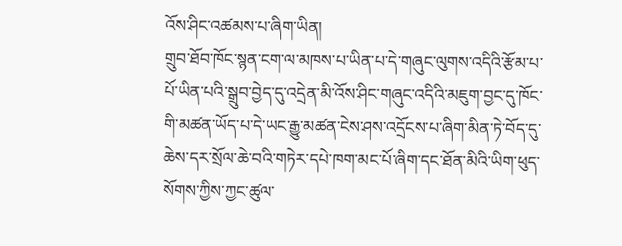འོས་ཤིང་འཚམས་པ་ཞིག་ཡིན།
གྲུབ་ཐོབ་ཁོང་སྙན་ངག་ལ་མཁས་པ་ཡིན་པ་དེ་གཞུང་ལུགས་འདིའི་རྩོམ་པ་པོ་ཡིན་པའི་སྒྲུབ་བྱེད་དུ་འདྲེན་མི་འོས་ཤིང་གཞུང་འདིའི་མཇུག་བྱང་དུ་ཁོང་གི་མཚན་ཡོད་པ་དེ་ཡང་རྒྱུ་མཚན་ངེས་ཤས་འདྲོངས་པ་ཞིག་མིན་ཏེ་བོད་དུ་ཆེས་དར་སྲོལ་ཆེ་བའི་གཏེར་དཔེ་ཁག་མང་པོ་ཞིག་དང་ཐོན་མིའི་ཡིག་ཕུད་སོགས་ཀྱིས་ཀྱང་ཚུལ་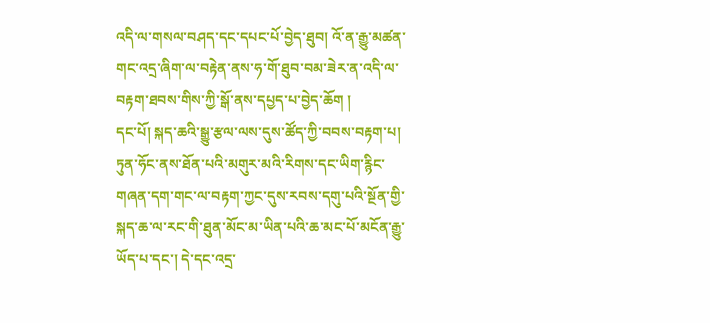འདི་ལ་གསལ་བཤད་དང་དཔང་པོ་བྱེད་ཐུབ། འོ་ན་རྒྱུ་མཚན་གང་འདྲ་ཞིག་ལ་བརྟེན་ནས་ཧ་གོ་ཐུབ་བམ་ཟེར་ན་འདི་ལ་བརྟག་ཐབས་གིས་ཀྱི་སྒོ་ནས་དཔྱད་པ་བྱེད་ཆོག །
དང་པོ། སྐད་ཆའི་སྒྱུ་རྩལ་ལས་དུས་ཚོད་ཀྱི་བབས་བརྟག་པ།
ཏུན་ཧོང་ནས་ཐོན་པའི་མགུར་མའི་རིགས་དང་ཡིག་རྙིང་གཞན་དག་གང་ལ་བརྟག་ཀྱང་དུས་རབས་དགུ་པའི་སྔོན་གྱི་སྐད་ཆ་ལ་རང་གི་ཐུན་མོང་མ་ཡིན་པའི་ཆ་མང་པོ་མངོན་རྒྱུ་ཡོད་པ་དང་། དེ་དང་འདྲ་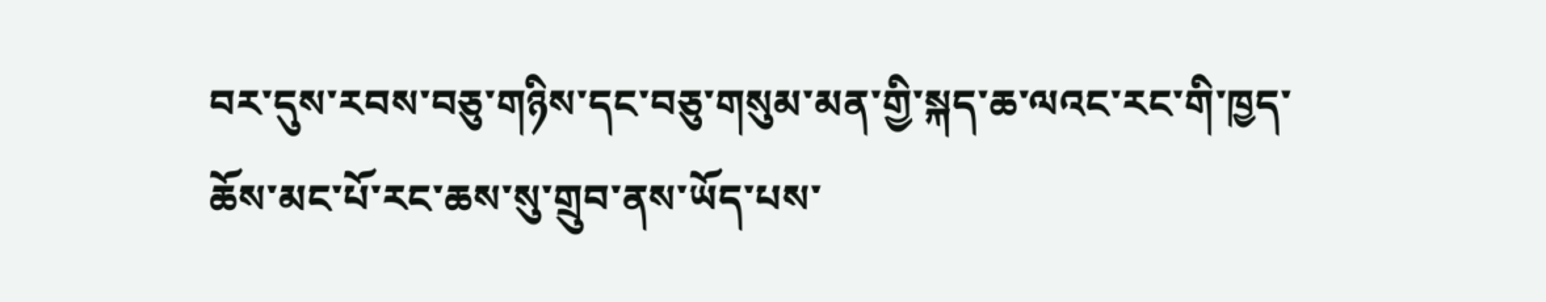བར་དུས་རབས་བཅུ་གཉིས་དང་བཅུ་གསུམ་མན་གྱི་སྐད་ཆ་ལའང་རང་གི་ཁྱད་ཆོས་མང་པོ་རང་ཆས་སུ་གྲུབ་ནས་ཡོད་པས་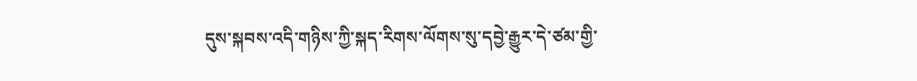དུས་སྐབས་འདི་གཉིས་ཀྱི་སྐད་རིགས་ལོགས་སུ་དབྱེ་རྒྱུར་དེ་ཙམ་གྱི་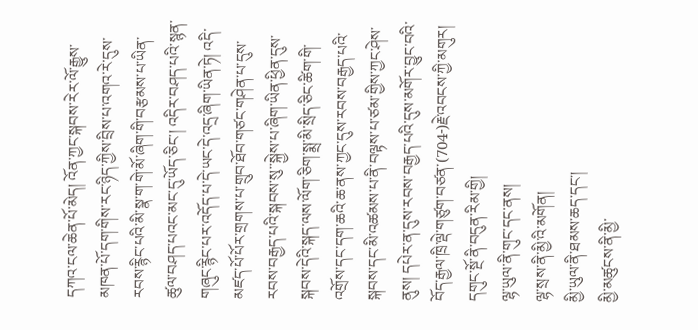དཀའ་ངལ་ཆེན་པོ་མེད། འོན་ཀྱང་སྐབས་རེར་ལོ་རྒྱུས་མཁན་པོ་དག་གིས་རང་ཉིད་ཀྱིས་བྲིས་པ་འགའ་རེ་དུས་རབས་རྙིང་པའི་མི་སྣ་ག་གེ་མོ་ཞིག་གི་བརྩམས་པ་ཡིན་ཚུལ་བཤད་པའང་མང་དུ་ཡོད་ཅིང་། འདིར་བཤད་པའི་སྙན་གཞུང་རྙིང་པར་འདོད་པ་དེ་ཡང་དེ་འདྲ་ཞིག་ཡིན་ཏེ། འདི་མཛད་པོ་པོར་གྲགས་པ་གྲུབ་ཐོབ་གཙང་གཤེན་པ་དུས་རབས་བརྒྱད་པའི་སྐབས་སུ་་སྐྱེས་པ་ཞིག་ཡིན་ཕྱིན་དུས་སྐབས་དེའི་སྐད་ལས་ལོག་ཅིག་སྨྲ་མི་སྲིད་ཅིང་ཚིག་གི་འགྲོས་དང་དག་ཆའི་ཆ་ནས་ཀྱང་དུས་རབས་བརྒྱད་པའི་སྐབས་དང་མི་འཚམས་པ་ནི་བལྟས་པ་ཙམ་གྱིས་ཀྱང་ཤེས་ནུས། དཔེར་ན་དུས་རབས་བརྒྱད་པའི་དུས་མགོར་བྱུང་བའི་བོད་རྒྱལ་ཁྲི་ལྡེ་གཙུག་བཙན་(704-)རྗེ་འབངས་ཀྱི་མགུར།
དགུང་སྔོ་ནི་བདུན་རིམ་གྱི།
ལྷ་ཡུལ་ནི་གུང་དང་ནས།
ལྷ་སྲས་ནི་མྱི་འི་མགོན།
མྱི་ཡུལ་ནི་ཐམས་ཆད་དང་།
མྱི་མཚུངས་ནི་མྱི་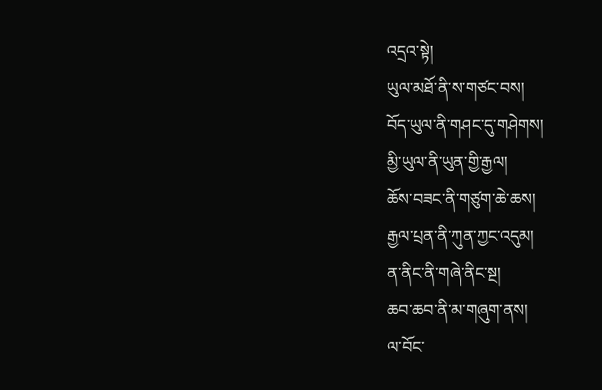འདྲའ་སྟེ།
ཡུལ་མཐོ་ནི་ས་གཙང་བས།
བོད་ཡུལ་ནི་གཤང་དུ་གཤེགས།
མྱི་ཡུལ་ནི་ཡུན་གྱི་རྒྱལ།
ཆོས་བཟང་ནི་གཙུག་ཆེ་ཆས།
རྒྱལ་པྲན་ནི་ཀུན་ཀྱང་འདུམ།
ན་ནིང་ནི་གཞེ་ནིང་སྔ།
ཆབ་ཆབ་ནི་མ་གཞུག་ནས།
ལ་བོང་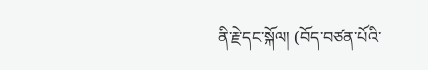ནི་རྗེ་དང་སྐོལ། (བོད་བཙན་པོའི་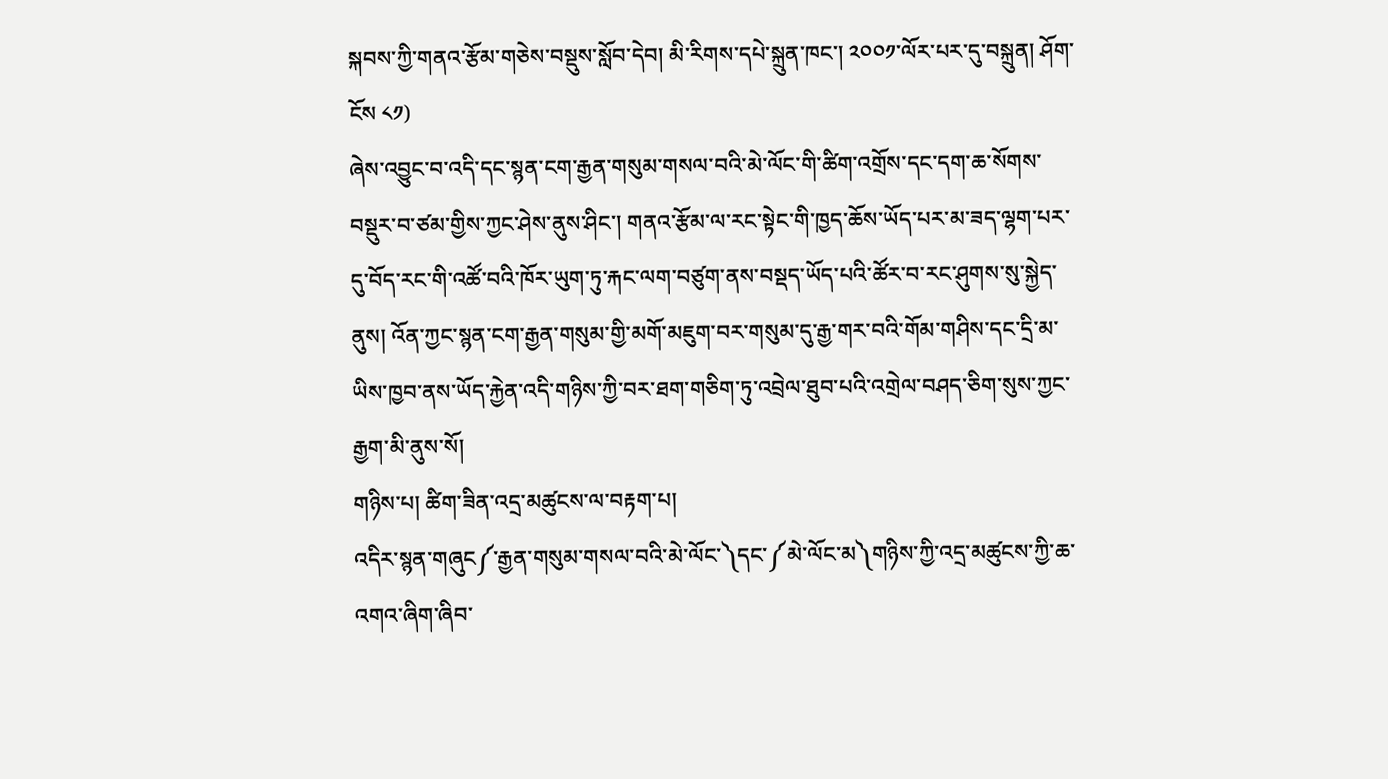སྐབས་ཀྱི་གནའ་རྩོམ་གཅེས་བསྡུས་སློབ་དེབ། མི་རིགས་དཔེ་སྐྲུན་ཁང་། ༢༠༠༡་ལོར་པར་དུ་བསྐྲུན། ཤོག་ངོས ༨༡)
ཞེས་འབྱུང་བ་འདི་དང་སྙན་ངག་རྒྱན་གསུམ་གསལ་བའི་མེ་ལོང་གི་ཚིག་འགྲོས་དང་དག་ཆ་སོགས་བསྡུར་བ་ཙམ་གྱིས་ཀྱང་ཤེས་ནུས་ཤིང་། གནའ་རྩོམ་ལ་རང་སྟེང་གི་ཁྱད་ཆོས་ཡོད་པར་མ་ཟད་ལྷག་པར་དུ་བོད་རང་གི་འཚོ་བའི་ཁོར་ཡུག་ཏུ་རྐང་ལག་བཙུག་ནས་བསྡད་ཡོད་པའི་ཚོར་བ་རང་ཤུགས་སུ་སྐྱེད་ནུས། འོན་ཀྱང་སྙན་ངག་རྒྱན་གསུམ་གྱི་མགོ་མཇུག་བར་གསུམ་དུ་རྒྱ་གར་བའི་གོམ་གཤིས་དང་དྲི་མ་ཡིས་ཁྱབ་ནས་ཡོད་རྐྱེན་འདི་གཉིས་ཀྱི་བར་ཐག་གཅིག་ཏུ་འབྲེལ་ཐུབ་པའི་འགྲེལ་བཤད་ཅིག་སུས་ཀྱང་རྒྱག་མི་ནུས་སོ།
གཉིས་པ། ཚིག་ཟིན་འདྲ་མཚུངས་ལ་བརྟག་པ།
འདིར་སྙན་གཞུང༼་རྒྱན་གསུམ་གསལ་བའི་མེ་ལོང་༽དང་༼མེ་ལོང་མ༽གཉིས་ཀྱི་འདྲ་མཚུངས་ཀྱི་ཆ་འགའ་ཞིག་ཞིབ་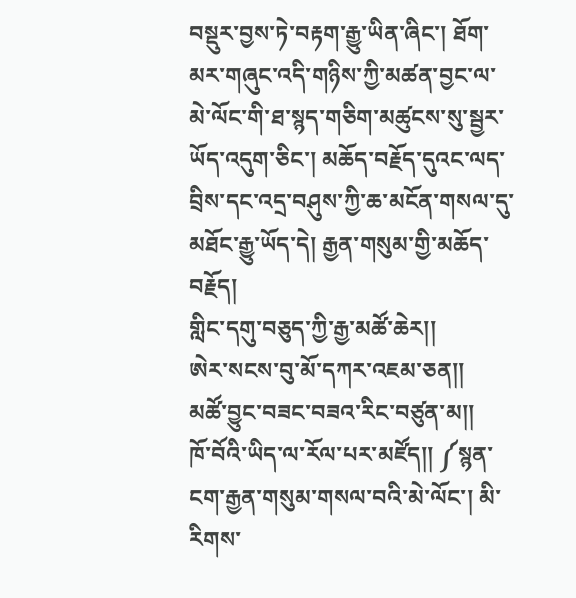བསྡུར་བྱས་ཏེ་བརྟག་རྒྱུ་ཡིན་ཞིང་། ཐོག་མར་གཞུང་འདི་གཉིས་ཀྱི་མཚན་བྱང་ལ་མེ་ལོང་གི་ཐ་སྙད་གཅིག་མཚུངས་སུ་སྦྱར་ཡོད་འདུག་ཅིང་། མཆོད་བརྗོད་དུའང་ལད་བྲིས་དང་འདྲ་བཤུས་ཀྱི་ཆ་མངོན་གསལ་དུ་མཐོང་རྒྱུ་ཡོད་དེ། རྒྱན་གསུམ་གྱི་མཆོད་བརྗོད།
གླིང་དགུ་བཅུད་ཀྱི་རྒྱ་མཚོ་ཆེར།།
ཨེར་སངས་བུ་མོ་དཀར་འཇམ་ཅན།།
མཚོ་བྱུང་བཟང་བཟའ་རིང་བཙུན་མ།།
ཁོ་བོའི་ཡིད་ལ་རོལ་པར་མཛོད།། ༼སྙན་ངག་རྒྱན་གསུམ་གསལ་བའི་མེ་ལོང་། མི་རིགས་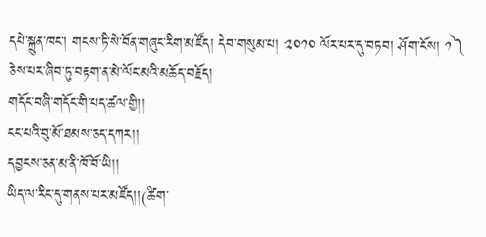དཔེ་སྐྲུན་ཁང་། གངས་ཏི་སེ་བོན་གཞུང་རིག་མཛོད། དེབ་གསུམ་པ། ༢༠༡༠ ལོར་པར་དུ་བཏབ། ཤོག་ངོས། ༡༽
ཅེས་པར་ཞིབ་ཏུ་བརྟག་ན་མེ་ལོང་མའི་མཆོད་བརྗོད།
གདོང་བཞི་གདོང་གི་པད་ཚལ་གྱི།།
ངང་པའི་བུ་མོ་ཐམས་ཅད་དཀར།།
དབྱངས་ཅན་མ་ནི་ཁོ་བོ་ཡི།།
ཡིད་ལ་རིང་དུ་གནས་པར་མཛོད།།(ཚིག་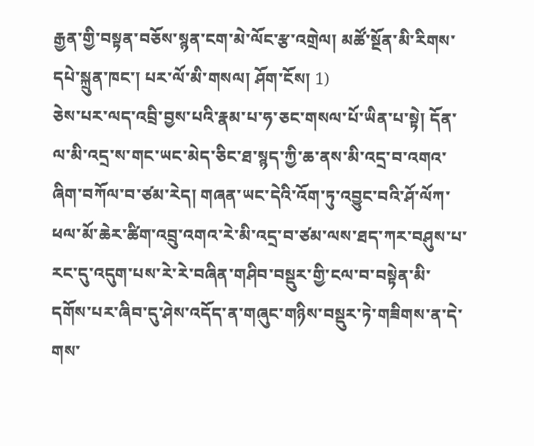རྒྱན་གྱི་བསྟན་བཅོས་སྙན་ངག་མེ་ལོང་རྩ་འགྲེལ། མཚོ་སྔོན་མི་རིགས་དཔེ་སྐྲུན་ཁང་། པར་ལོ་མི་གསལ། ཤོག་ངོས། 1)
ཅེས་པར་ལད་འབྲི་བྱས་པའི་རྣམ་པ་ཧ་ཅང་གསལ་པོ་ཡིན་པ་སྟེ། དོན་ལ་མི་འདྲ་ས་གང་ཡང་མེད་ཅིང་ཐ་སྙད་ཀྱི་ཆ་ནས་མི་འདྲ་བ་འགའ་ཞིག་བཀོལ་བ་ཙམ་རེད། གཞན་ཡང་དེའི་འོག་ཏུ་འབྱུང་བའི་ཤོ་ལོཀ་ཕལ་མོ་ཆེར་ཚིག་འབྲུ་འགའ་རེ་མི་འདྲ་བ་ཙམ་ལས་ཐད་ཀར་བཤུས་པ་རང་དུ་འདུག་པས་རེ་རེ་བཞིན་གཤིབ་བསྡུར་གྱི་ངལ་བ་བསྟེན་མི་དགོས་པར་ཞིབ་དུ་ཤེས་འདོད་ན་གཞུང་གཉིས་བསྡུར་ཏེ་གཟིགས་ན་དེ་གས་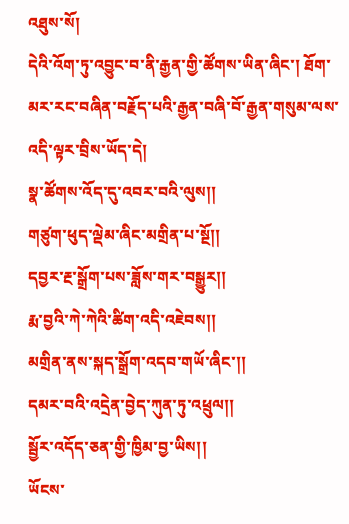འཐུས་སོ།
དེའི་འོག་ཏུ་འབྱུང་བ་ནི་རྒྱན་གྱི་ཚོགས་ཡིན་ཞིང་། ཐོག་མར་རང་བཞིན་བརྗོད་པའི་རྒྱན་བཞི་བོ་རྒྱན་གསུམ་ལས་འདི་ལྟར་བྲིས་ཡོད་དེ།
སྣ་ཚོགས་འོད་དུ་འབར་བའི་ལུས།།
གཙུག་ཕུད་ལྡེམ་ཞིང་མགྲིན་པ་སྔོ།།
དབྱར་རྔ་སྒྲོག་པས་ཟློས་གར་བསྒྱུར།།
རྨ་བྱའི་ཀེ་ཀེའི་ཚིག་འདི་འཇེབས།།
མགྲིན་ནས་སྐད་སྒྲོག་འདབ་གཡོ་ཞིང་།།
དམར་བའི་འདྲེན་བྱེད་ཀུན་ཏུ་འཕྲུལ།།
སྦྱོར་འདོད་ཅན་གྱི་ཁྱིམ་བྱ་ཡིས།།
ཡོངས་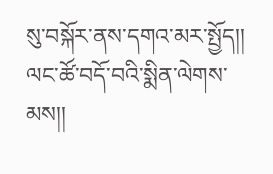སུ་བསྐོར་ནས་དགའ་མར་སྤྱོད།།
ལང་ཚོ་བདོ་བའི་སྨིན་ལེགས་མས།།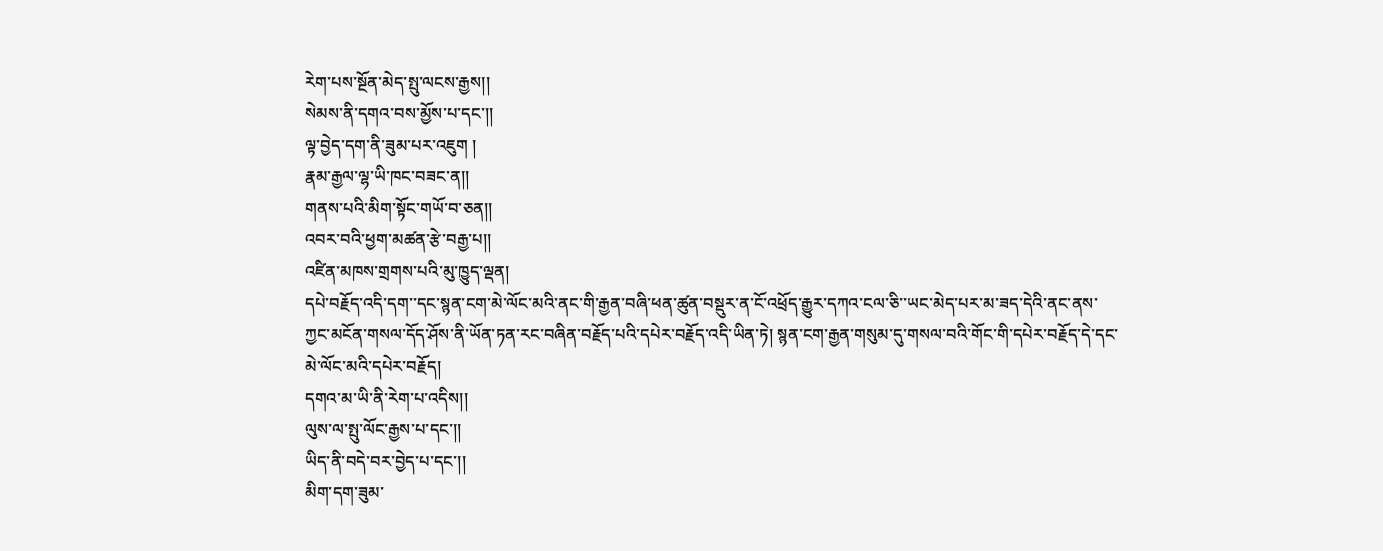རེག་པས་སྔོན་མེད་སྤུ་ལངས་རྒྱས།།
སེམས་ནི་དགའ་བས་མྱོས་པ་དང་།།
ལྟ་བྱེད་དག་ནི་ཟུམ་པར་འཇུག །
རྣམ་རྒྱལ་ལྷ་ཡི་ཁང་བཟང་ན།།
གནས་པའི་མིག་སྟོང་གཡོ་བ་ཅན།།
འབར་བའི་ཕྱག་མཚན་རྩེ་བརྒྱ་པ།།
འཛིན་མཁས་གྲགས་པའི་མུ་ཁྱུད་ལྡན།
དཔེ་བརྗོད་འདི་དག་་དང་སྙན་ངག་མེ་ལོང་མའི་ནང་གི་རྒྱན་བཞི་ཕན་ཚུན་བསྡུར་ན་ངོ་འཕྲོད་རྒྱུར་དཀའ་ངལ་ཅི་་ཡང་མེད་པར་མ་ཟད་དེའི་ནང་ནས་ཀྱང་མངོན་གསལ་དོད་ཤོས་ནི་ཡོན་ཏན་རང་བཞིན་བརྗོད་པའི་དཔེར་བརྗོད་འདི་ཡིན་ཏེ། སྙན་ངག་རྒྱན་གསུམ་དུ་གསལ་བའི་གོང་གི་དཔེར་བརྗོད་དེ་དང་མེ་ལོང་མའི་དཔེར་བརྗོད།
དགའ་མ་ཡི་ནི་རེག་པ་འདིས།།
ལུས་ལ་སྤུ་ལོང་རྒྱས་པ་དང་།།
ཡིད་ནི་བདེ་བར་བྱེད་པ་དང་།།
མིག་དག་ཟུམ་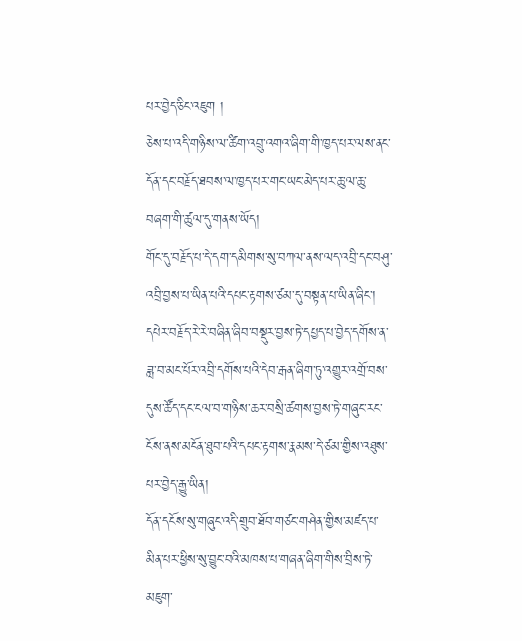པར་བྱེད་ཅིང་འཇུག །
ཅེས་པ་འདི་གཉིས་ལ་ཚིག་འབྲུ་འགའ་ཞིག་གི་ཁྱད་པར་ལས་ནང་དོན་དང་བརྗོད་ཐབས་ལ་ཁྱད་པར་གང་ཡང་མེད་པར་ཆུ་ལ་ཆུ་བཞག་གི་ཚུལ་དུ་གནས་ཡོད།
གོང་དུ་བརྗོད་པ་དེ་དག་དམིགས་སུ་བཀལ་ནས་ལད་འབྲི་དང་བཤུ་འབྲི་བྱས་པ་ཡིན་པའི་དཔང་རྟགས་ཙམ་དུ་བསྟན་པ་ཡིན་ཞིང་། དཔེར་བརྗོད་རེ་རེ་བཞིན་ཞིབ་བསྡུར་བྱས་ཏེ་དཔྱད་པ་བྱེད་དགོས་ན་ཟླ་བ་མང་པོར་འབྲི་དགོས་པའི་དེབ་རྒན་ཞིག་ཏུ་འགྱུར་འགྲོ་བས་དུས་ཚོད་དང་ངལ་བ་གཉིས་ཆར་བསྲི་ཚགས་བྱས་ཏེ་གཞུང་རང་ངོས་ནས་མངོན་ཐུབ་པའི་དཔང་རྟགས་རྣམས་དེ་ཙམ་གྱིས་འཐུས་པར་བྱེད་རྒྱུ་ཡིན།
དོན་དངོས་སུ་གཞུང་འདི་གྲུབ་ཐོབ་གཙང་གཤེན་གྱིས་མཛད་པ་མིན་པར་ཕྱིས་སུ་བྱུང་བའི་མཁས་པ་གཞན་ཞིག་གིས་བྲིས་ཏེ་མཇུག་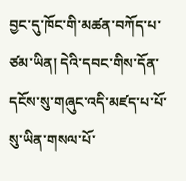བྱང་དུ་ཁོང་གི་མཚན་བཀོད་པ་ཙམ་ཡིན། དེའི་དབང་གིས་དོན་དངོས་སུ་གཞུང་འདི་མཛད་པ་པོ་སུ་ཡིན་གསལ་པོ་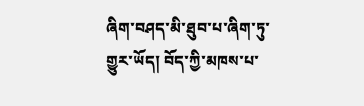ཞིག་བཤད་མི་ཐུབ་པ་ཞིག་ཏུ་གྱུར་ཡོད། བོད་ཀྱི་མཁས་པ་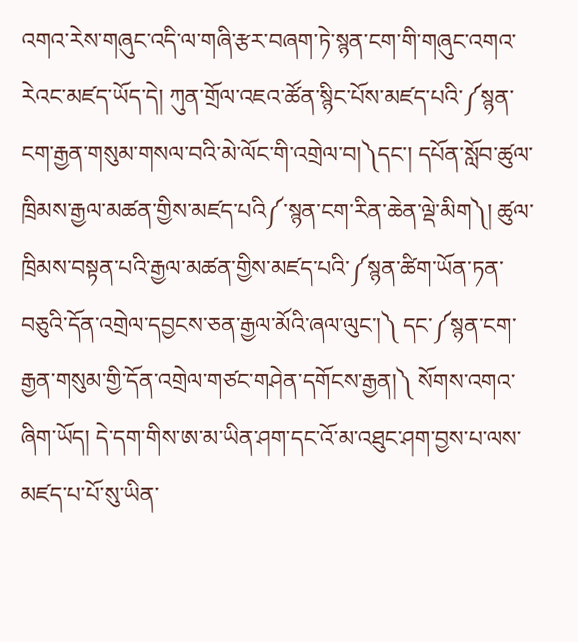འགའ་རེས་གཞུང་འདི་ལ་གཞི་རྩར་བཞག་ཏེ་སྙན་ངག་གི་གཞུང་འགའ་རེའང་མཛད་ཡོད་དེ། ཀུན་གྲོལ་འཇའ་ཚོན་སྙིང་པོས་མཛད་པའི་༼སྙན་ངག་རྒྱན་གསུམ་གསལ་བའི་མེ་ལོང་གི་འགྲེལ་བ།༽དང་། དཔོན་སློབ་ཚུལ་ཁྲིམས་རྒྱལ་མཚན་གྱིས་མཛད་པའི༼་སྙན་ངག་རིན་ཆེན་ལྡེ་མིག༽། ཚུལ་ཁྲིམས་བསྟན་པའི་རྒྱལ་མཚན་གྱིས་མཛད་པའི་༼སྙན་ཚིག་ཡོན་ཏན་བཅུའི་དོན་འགྲེལ་དབྱངས་ཅན་རྒྱལ་མོའི་ཞལ་ལུང་།༽ དང་༼སྙན་ངག་རྒྱན་གསུམ་གྱི་དོན་འགྲེལ་གཙང་གཤེན་དགོངས་རྒྱན།༽ སོགས་འགའ་ཞིག་ཡོད། དེ་དག་གིས་ཨ་མ་ཡིན་ཤག་དང་འོ་མ་འཐུང་ཤག་བྱས་པ་ལས་མཛད་པ་པོ་སུ་ཡིན་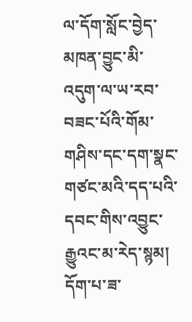ལ་དོག་སློང་བྱེད་མཁན་བྱུང་མི་འདུག་ལ་ཡ་རབ་བཟང་པོའི་གོམ་གཤིས་དང་དག་སྣང་གཙང་མའི་དད་པའི་དབང་གིས་འབྱུང་རྒྱུའང་མ་རེད་སྙམ། དོག་པ་ཟ་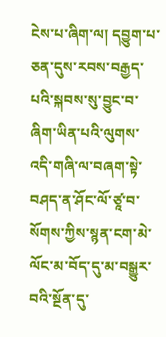ངེས་པ་ཞིག་ལ། དབྱུག་པ་ཅན་དུས་རབས་བརྒྱད་པའི་སྐབས་སུ་བྱུང་བ་ཞིག་ཡིན་པའི་ལུགས་འདི་གཞི་ལ་བཞག་སྟེ་བཤད་ན་ཤོང་ལོ་ཙཱ་བ་སོགས་ཀྱིས་སྙན་ངག་མེ་ལོང་མ་བོད་དུ་མ་བསྒྱུར་བའི་སྔོན་དུ་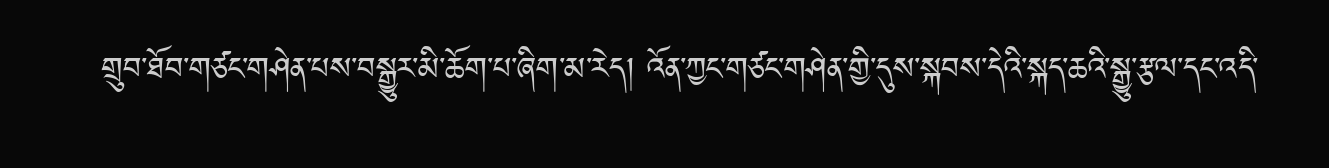གྲུབ་ཐོབ་གཙང་གཤེན་པས་བསྒྱུར་མི་ཆོག་པ་ཞིག་མ་རེད། འོན་ཀྱང་གཙང་གཤེན་གྱི་དུས་སྐབས་དེའི་སྐད་ཆའི་སྒྱུ་རྩལ་དང་འདི་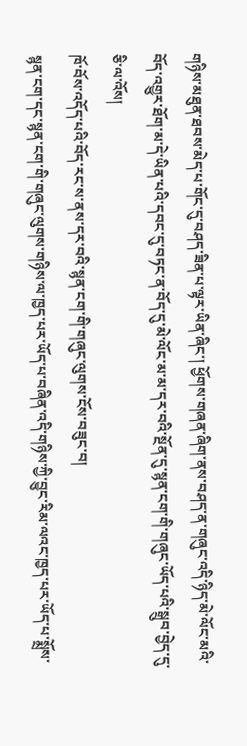གཉིས་མཐུན་ཐབས་མེད་པ་གོང་དུ་བཤད་ཟིན་པ་ལྟར་ཡིན་ཞིང་། ཕྱོགས་གཞན་ཞིག་ནས་བཤད་ན་གཞུང་འདི་ཉིད་མེ་ལོང་མའི་བོད་འགྱུར་ཐོག་མ་དེ་ཡིན་པའི་དབང་དུ་བཏང་ན་བོད་དུ་མེ་ལོང་མ་མ་དར་བའི་སྔོན་དུ་སྙན་ངག་གི་གཞུང་ཡོད་པའི་སྒྲུབ་བྱེད་དུ་ཅི་ལ་འོས།
ཁོ་བོས་འདོད་པའི་བོད་རང་ས་ནས་དར་བའི་སྙན་ངག་གི་གཞུང་ལུགས་ངོས་བཟུང་བ།
སྙན་ངག་དང་སྙན་ངག་གི་གཞུང་ལུགས་གཉིས་ལ་ཁྱད་པར་ཡོད་པ་བཞིན་འདི་གཉིས་ཀྱི་བྱུང་རིམ་ལའང་ཁྱད་པར་ཡོད་པ་སྨྲོས་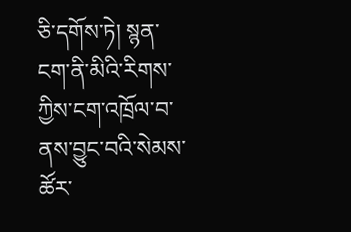ཅི་དགོས་ཏེ། སྙན་ངག་ནི་མིའི་རིགས་ཀྱིས་ངག་འཁྲོལ་བ་ནས་བྱུང་བའི་སེམས་ཚོར་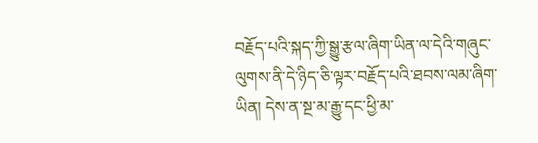བརྗོད་པའི་སྐད་ཀྱི་སྒྱུ་རྩལ་ཞིག་ཡིན་ལ་དེའི་གཞུང་ལུགས་ནི་དེ་ཉིད་ཅི་ལྟར་བརྗོད་པའི་ཐབས་ལམ་ཞིག་ཡིན། དེས་ན་སྔ་མ་རྒྱུ་དང་ཕྱི་མ་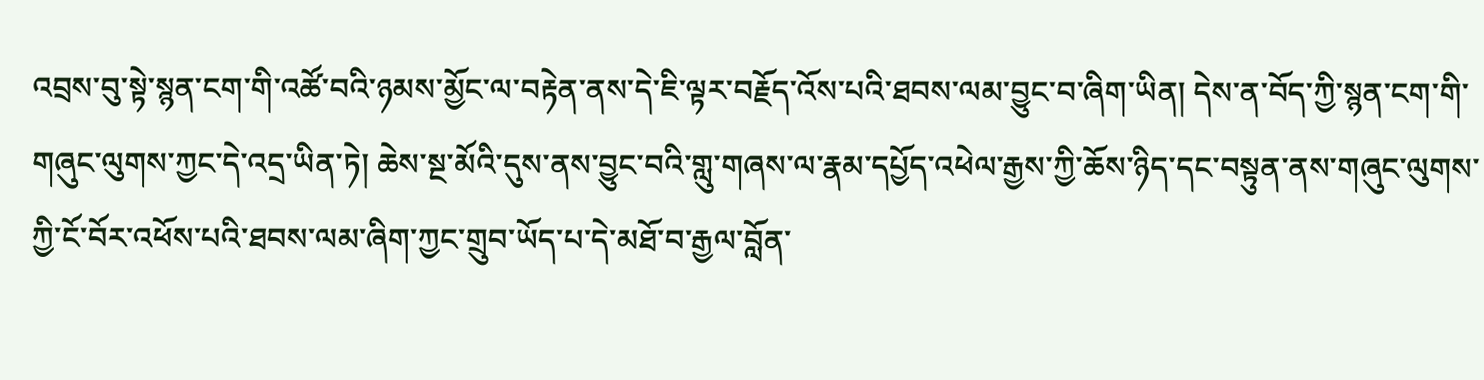འབྲས་བུ་སྟེ་སྙན་ངག་གི་འཚོ་བའི་ཉམས་མྱོང་ལ་བརྟེན་ནས་དེ་ཇི་ལྟར་བརྗོད་འོས་པའི་ཐབས་ལམ་བྱུང་བ་ཞིག་ཡིན། དེས་ན་བོད་ཀྱི་སྙན་ངག་གི་གཞུང་ལུགས་ཀྱང་དེ་འདྲ་ཡིན་ཏེ། ཆེས་སྔ་མོའི་དུས་ནས་བྱུང་བའི་གླུ་གཞས་ལ་རྣམ་དཔྱོད་འཕེལ་རྒྱས་ཀྱི་ཆོས་ཉིད་དང་བསྟུན་ནས་གཞུང་ལུགས་ཀྱི་ངོ་བོར་འཕོས་པའི་ཐབས་ལམ་ཞིག་ཀྱང་གྲུབ་ཡོད་པ་དེ་མཐོ་བ་རྒྱལ་བློན་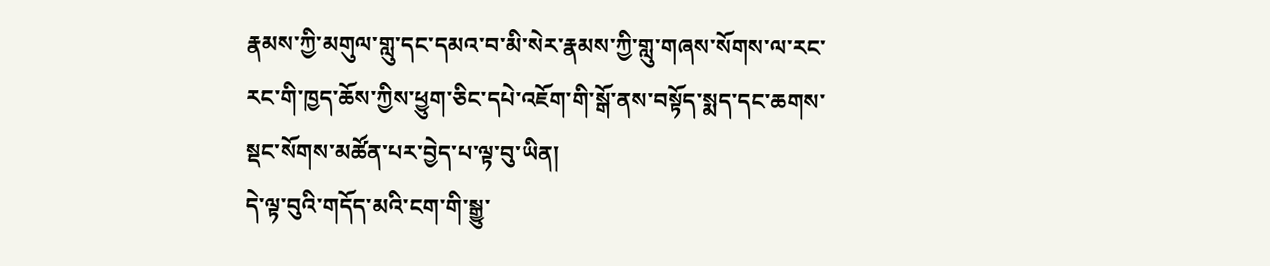རྣམས་ཀྱི་མགུལ་གླུ་དང་དམའ་བ་མི་སེར་རྣམས་ཀྱི་གླུ་གཞས་སོགས་ལ་རང་རང་གི་ཁྱད་ཆོས་ཀྱིས་ཕྱུག་ཅིང་དཔེ་འཇོག་གི་སྒོ་ནས་བསྟོད་སྨད་དང་ཆགས་སྡང་སོགས་མཚོན་པར་བྱེད་པ་ལྟ་བུ་ཡིན།
དེ་ལྟ་བུའི་གདོད་མའི་ངག་གི་སྒྱུ་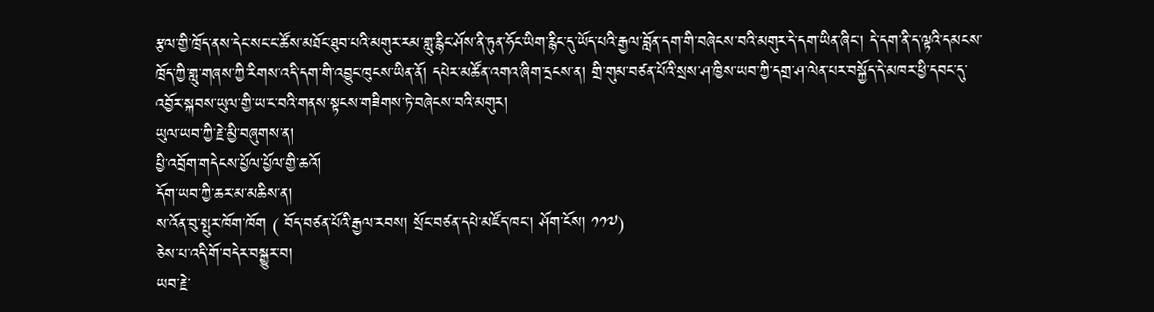རྩལ་གྱི་ཁྲོད་ནས་དེང་སང་ང་ཚོས་མཐོང་ཐུབ་པའི་མགུར་རམ་གླུ་རྙིང་ཤོས་ནི་ཏུན་ཧོང་ཡིག་རྙིང་དུ་ཡོད་པའི་རྒྱལ་བློན་དག་གི་བཞེངས་བའི་མགུར་དེ་དག་ཡིན་ཞིང་། དེ་དག་ནི་ད་ལྟའི་དམངས་ཁྲོད་ཀྱི་གླུ་གཞས་ཀྱི་རིགས་འདི་དག་གི་འབྱུང་ཁུངས་ཡིན་ནོ། དཔེར་མཚོན་འགའ་ཞིག་དྲངས་ན། གྲི་གུམ་བཙན་པོའི་སྲས་ཤ་ཁྱིས་ཡབ་ཀྱི་དགྲ་ཤ་ལེན་པར་བསྐྱོད་དེ་མཁར་ཕྱི་དབང་དུ་འབྱོར་སྐབས་ཡུལ་གྱི་ཡ་ང་བའི་གནས་སྟངས་གཟིགས་ཏེ་བཞེངས་བའི་མགུར།
ཡུལ་ཡབ་ཀྱི་རྗེ་མྱི་བཞུགས་ན།
པྱི་འབྲོག་གདེངས་པྱོལ་པྱོལ་གྱི་ཆའོ།
དོག་ཡབ་ཀྱི་ཆར་མ་མཆིས་ན།
ས་འོན་བུ་སྤུར་ཁོག་ཁོག ( བོད་བཙན་པོའི་རྒྱལ་རབས། སྲོང་བཙན་དཔེ་མཛོད་ཁང་། ཤོག་ངོས། ༡༡༧)
ཅེས་པ་འདི་གོ་བདེར་བསྒྱུར་བ།
ཡབ་རྗེ་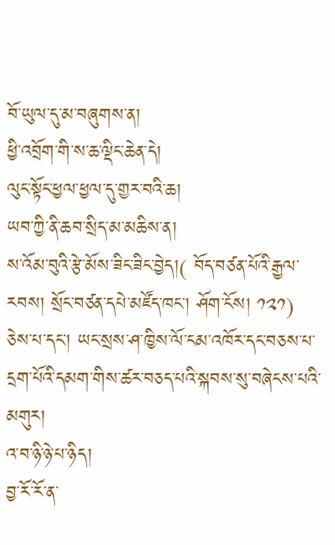བོ་ཡུལ་དུ་མ་བཞུགས་ན།
ཕྱི་འབྲོག་གི་ས་ཆ་ལྡིང་ཆེན་དེ།
ལུང་སྟོང་ཕྱལ་ཕྱལ་དུ་གྱར་བའི་ཆ།
ཡབ་ཀྱི་ནི་ཆབ་སྲིད་མ་མཆིས་ན།
ས་འོམ་བུའི་རྩེ་མོས་ཟིང་ཟིང་བྱེད།( བོད་བཙན་པོའི་རྒྱལ་རབས། སྲོང་བཙན་དཔེ་མཛོད་ཁང་། ཤོག་ངོས། ༡༢༡)
ཅེས་པ་དང་། ཡང་སྲས་ཤ་ཁྱིས་ལོ་ངམ་འཁོར་དང་བཅས་པ་དྲག་པོའི་དམག་གིས་ཚར་བཅད་པའི་སྐབས་སུ་བཞེངས་པའི་མགུར།
འ་བ་ཉི་ཉེ་པ་ཉིད།
བྱ་རོ་རོ་ན་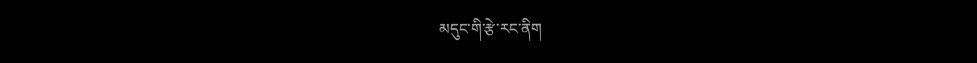མདུང་གི་རྩེ་རང་ནིག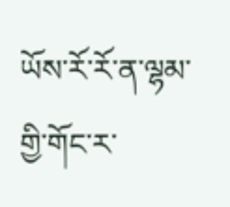ཡོས་རོ་རོ་ན་ལྷམ་གྱི་གོང་ར་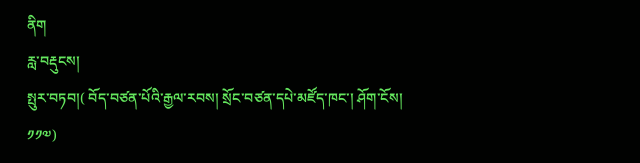ནིག
རླ་བརྡུངས།
སྤུར་བཏབ།( བོད་བཙན་པོའི་རྒྱལ་རབས། སྲོང་བཙན་དཔེ་མཛོད་ཁང་། ཤོག་ངོས། ༡༡༧)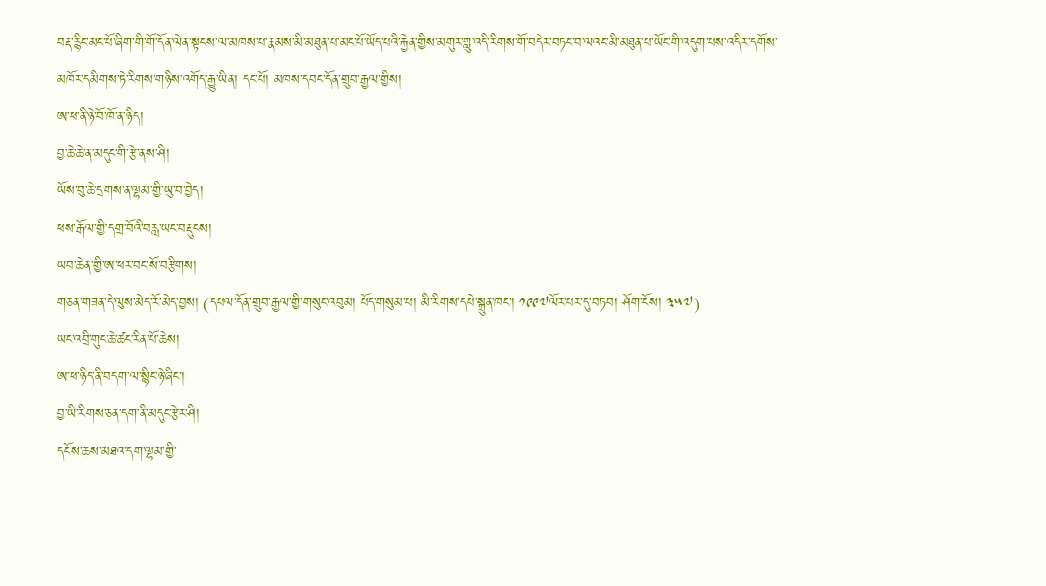བརྡ་རྙིང་མང་པོ་ཞིག་གི་གོ་དོན་ལེན་སྟངས་ལ་མཁས་པ་རྣམས་མི་མཐུན་པ་མང་པོ་ཡོད་པའི་རྐྱེན་གྱིས་མགུར་གླུ་འདི་རིགས་གོ་བདེར་བཏང་བ་ལའང་མི་མཐུན་པ་ཡོང་གི་འདུག་པས་འདིར་དགོས་མཁོར་དམིགས་ཏེ་རིགས་གཉིས་འགོད་རྒྱུ་ཡིན། དང་པོ། མཁས་དབང་དོན་གྲུབ་རྒྱལ་གྱིས།
ཨ་ཕ་ནི་ཉེ་བོ་ཁོ་ན་ཉིད།
བྱ་ཆེ་ཆེ་ན་མདུང་གི་རྩེ་ནས་ཤི།
ཡོས་བུ་ཆེ་དྲགས་ན་ལྷམ་གྱི་ཡུ་བ་བྱེད།
ཕས་རྒོལ་གྱི་དགྲ་བོའི་བརླ་ཡང་བརྡུངས།
ཡབ་ཆེན་གྱི་ཨ་ཕར་བང་སོ་བརྩིགས།
གཅན་གཟན་དེ་ལུས་མེད་རོ་མེད་བྱས། (དཔལ་དོན་གྲུབ་རྒྱལ་གྱི་གསུང་འབུམ། པོད་གསུམ་པ། མི་རིགས་དཔེ་སྐྲུན་ཁང་། ༡༩༩༧ལོར་པར་དུ་བཏབ། ཤོག་ངོས། ༣༥༧)
ཡང་འབྲི་གུང་ཆེ་ཚང་རིན་པོ་ཆེས།
ཨ་ཕ་ཉིད་ནི་བདག་ལ་སྙིང་ཉེ་ཞིང་།
བྱ་ཡི་རིགས་ཅན་དག་ནི་མདུང་རྩེར་ཤི།
དངོས་ཆས་མཐའ་དག་ལྷམ་གྱི་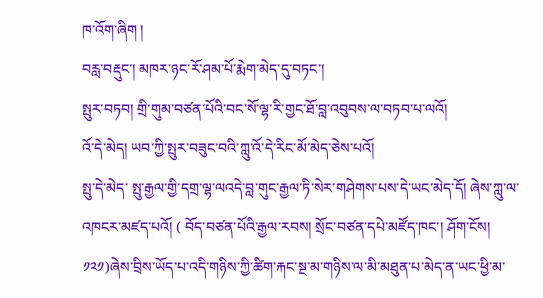ཁ་འོག་ཞིག །
བརླ་བརྡུང་། མཁར་ཉང་རོ་ཤམ་པོ་རྨེག་མེད་དུ་བཏང་།
སྤུར་བཏབ། གྲི་གུམ་བཙན་པོའི་བང་སོ་ལྷ་རི་གྱང་ཐོ་བླ་འབུབས་ལ་བཏབ་པ་ལའོ།
འོ་དེ་མེད། ཡབ་ཀྱི་སྤུར་བཟུང་བའི་ཀླུ་འོ་དེ་རིང་མོ་མེད་ཅེས་པའོ།
སྤུ་དེ་མེད་ སྤུ་རྒྱལ་གྱི་དགྲ་ལྷ་ལའདེ་བླ་གུང་རྒྱལ་ཏི་སེར་གཤེགས་པས་དེ་ཡང་མེད་དོ། ཞེས་ཀླུ་ལ་འཁངར་མཛད་པའོ། ( བོད་བཙན་པོའི་རྒྱལ་རབས། སྲོང་བཙན་དཔེ་མཛོད་ཁང་། ཤོག་ངོས། ༡༢༡)ཞེས་བྲིས་ཡོད་པ་འདི་གཉིས་ཀྱི་ཚིག་རྐང་སྔ་མ་གཉིས་ལ་མི་མཐུན་པ་མེད་ན་ཡང་ཕྱི་མ་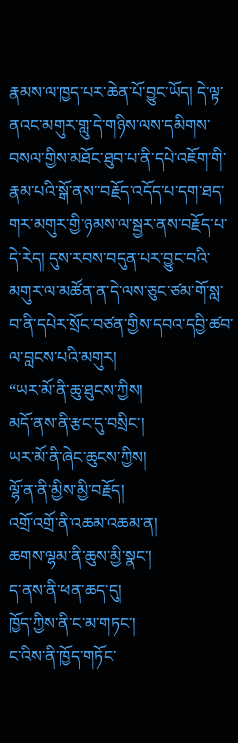རྣམས་ལ་ཁྱད་པར་ཆེན་པོ་བྱུང་ཡོད། དེ་ལྟ་ནའང་མགུར་གླུ་དེ་གཉིས་ལས་དམིགས་བསལ་གྱིས་མཐོང་ཐུབ་པ་ནི་དཔེ་འཇོག་གི་རྣམ་པའི་སྒོ་ནས་་བརྗོད་འདོད་པ་དག་ཐད་གར་མགུར་གྱི་ཉམས་ལ་སྦྱར་ནས་བརྗོད་པ་དེ་རེད། དུས་རབས་བདུན་པར་བྱུང་བའི་མགུར་ལ་མཚོན་ན་དེ་ལས་ཅུང་ཙམ་གོ་སླ་བ་ནི་དཔེར་སྲོང་བཙན་གྱིས་དབའ་དབྱི་ཚབ་ལ་བླངས་པའི་མགུར།
“ཡར་མོ་ནི་ཆུ་ཐུངས་ཀྱིས།
མདོ་ནས་ནི་རྩང་དུ་བསྲིང་།
ཡར་མོ་ནི་ཞེང་ཆུངས་ཀྱིས།
ལྷོ་ན་ནི་མྱིས་མྱི་བརྗོད།
འགྲོ་འགྲོ་ནི་འཆམ་འཆམ་ན།
ཆགས་ལྷམ་ནི་ཆུས་མྱི་སྣང་།
ད་ནས་ནི་ཕན་ཆད་དུ།
ཁྱོད་ཀྱིས་ནི་ང་མ་གཏང་།
ང་འིས་ནི་ཁྱོད་གཏོང་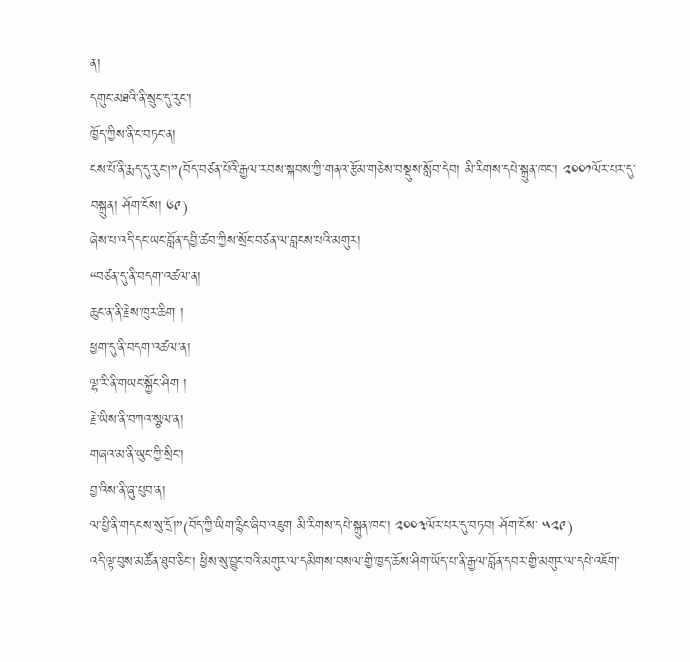ན།
དགུང་མཐའི་ནི་སྲུང་དུ་རུང་།
ཁྱོད་ཀྱིས་ནི་ང་བཏང་ན།
ངས་པོ་ནི་རྨད་དུ་རུང།”(བོད་བཙན་པོའི་རྒྱལ་རབས་སྐབས་ཀྱི་གནའ་རྩོམ་གཅེས་བསྡུས་སློབ་དེབ། མི་རིགས་དཔེ་སྐྲུན་ཁང་། ༢༠༠༡ལོར་པར་དུ་བསྐྲུན། ཤོག་ངོས། ༦༩)
ཞེས་པ་འདི་དང་ཡང་བློན་དབྱི་ཚབ་ཀྱིས་སྲོང་བཙན་ལ་བླངས་པའི་མགུར།
“བཙན་དུ་ནི་བདག་འཚལ་ན།
ཆུང་ན་ནི་རྗེས་ཁུར་ཆིག །
ཕྱག་དུ་ནི་བདག་འཚལ་ན།
ལྷ་རི་ནི་གཡང་སྐྱོང་ཤིག །
རྗེ་ཡིས་ནི་བཀའ་སྩལ་ན།
གཞའ་མ་ནི་ཡུང་ཀྱི་སྲིང་།
བྱ་འིས་ནི་ཞུ་པུབ་ན།
ལ་པྱི་ནི་གདངས་སུ་དྲོ།”(བོད་ཀྱི་ཡིག་རྙིང་ཞིབ་འཇུག མི་རིགས་དཔེ་སྐྲུན་ཁང་། ༢༠༠༣ལོར་པར་དུ་བཏབ། ཤོག་ངོས་ ༥༢༩)
འདི་ལྟ་བུས་མཚོན་ཐུབ་ཅིང་། ཕྱིས་སུ་བྱུང་བའི་མགུར་ལ་དམིགས་བསལ་གྱི་ཁྱད་ཆོས་ཤིག་ཡོད་པ་ནི་རྒྱལ་བློན་དབར་གྱི་མགུར་ལ་དཔེ་འཇོག་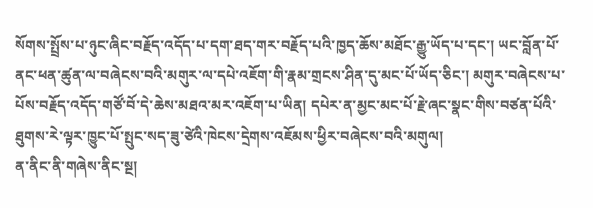སོགས་སྤྲོས་པ་ཉུང་ཞིང་བརྗོད་འདོད་པ་དག་ཐད་གར་བརྗོད་པའི་ཁྱད་ཆོས་མཐོང་རྒྱུ་ཡོད་པ་དང་། ཡང་བློན་པོ་ནང་ཕན་ཚུན་ལ་བཞེངས་བའི་མགུར་ལ་དཔེ་འཇོག་གི་རྣམ་གྲངས་ཤིན་དུ་མང་པོ་ཡོད་ཅིང་། མགུར་བཞེངས་པ་པོས་བརྗོད་འདོད་གཙོ་བོ་དེ་ཆེས་མཐའ་མར་འཇོག་པ་ཡིན། དཔེར་ན་མྱང་མང་པོ་རྗེ་ཞང་སྣང་གིས་བཙན་པོའི་ཐུགས་རེ་ལྟར་ཁྱུང་པོ་སྤུང་སད་ཟུ་ཙེའི་ཁེངས་དྲེགས་འཇོམས་ཕྱིར་བཞེངས་བའི་མགུལ།
ན་ནིང་ནི་གཞེས་ནིང་སྔ།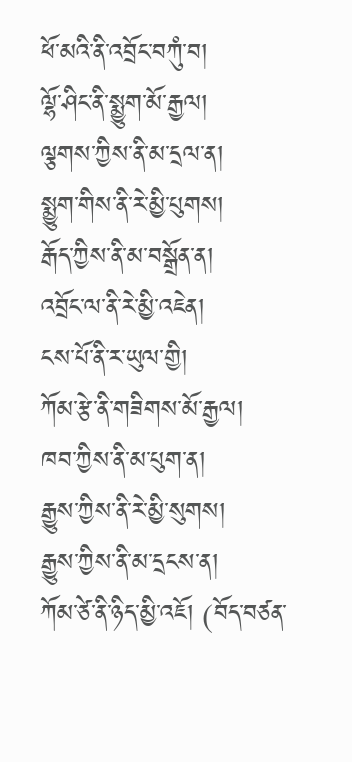ཕོ་མའི་ནི་འབྲོང་བཀུཾ་བ།
ལྷོ་ཤིང་ནི་སྨྱུག་མོ་རྒྱལ།
ལྕགས་ཀྱིས་ནི་མ་དྲལ་ན།
སྨྱུག་གིས་ནི་རེ་མྱི་པུགས།
རྒོད་ཀྱིས་ནི་མ་བསྒྲོན་ན།
འབྲོང་ལ་ནི་རེ་མྱི་འཇེན།
ངས་པོ་ནི་ར་ཡུལ་གྱི།
ཀོམ་རྩེ་ནི་གཟིགས་མོ་རྒྱལ།
ཁབ་ཀྱིས་ནི་མ་པུག་ན།
རྒྱུས་ཀྱིས་ནི་རེ་མྱི་སུགས།
རྒྱུས་ཀྱིས་ནི་མ་དྲངས་ན།
ཀོམ་ཙེ་ནི་ཉིད་མྱི་འཇོ། (བོད་བཙན་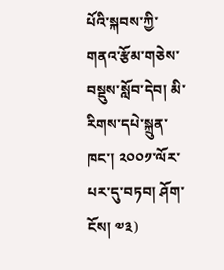པོའི་སྐབས་ཀྱི་གནའ་རྩོམ་གཅེས་བསྡུས་སློབ་དེབ། མི་རིགས་དཔེ་སྐྲུན་ཁང་། ༢༠༠༡་ལོར་པར་དུ་བཏབ། ཤོག་ངོས། ༧༣)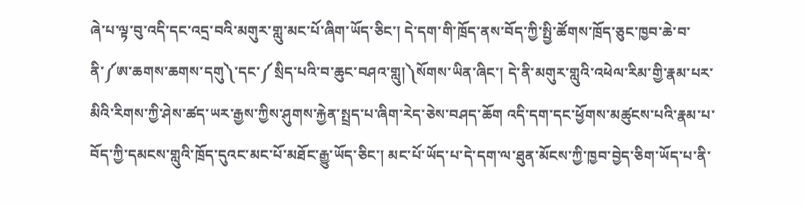ཞེ་པ་ལྟ་བུ་འདི་དང་འདྲ་བའི་མགུར་གླུ་མང་པོ་ཞིག་ཡོད་ཅིང་། དེ་དག་གི་ཁྲོད་ནས་བོད་ཀྱི་སྤྱི་ཚོགས་ཁྲོད་ཅུང་ཁྱབ་ཆེ་བ་ནི་༼ཨ་ཆགས་ཆགས་དགུ༽་དང་༼སྲིད་པའི་བ་ཆུང་བཤའ་གླུ།༽སོགས་ཡིན་ཞིང་། དེ་ནི་མགུར་གླུའི་འཕེལ་རིམ་གྱི་རྣམ་པར་མིའི་རིགས་ཀྱི་ཤེས་ཚད་ཡར་རྒྱས་ཀྱིས་ཤུགས་རྐྱེན་སྤྲད་པ་ཞིག་རེད་ཅེས་བཤད་ཆོག འདི་དག་དང་ཕྱོགས་མཚུངས་པའི་རྣམ་པ་བོད་ཀྱི་དམངས་གླུའི་ཁྲོད་དུའང་མང་པོ་མཐོང་རྒྱུ་ཡོད་ཅིང་། མང་པོ་ཡོད་པ་དེ་དག་ལ་ཐུན་མོངས་ཀྱི་ཁྱབ་བྱེད་ཅིག་ཡོད་པ་ནི་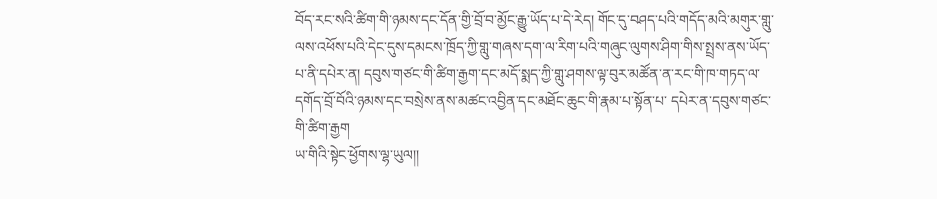བོད་རང་སའི་ཚིག་གི་ཉམས་དང་དོན་གྱི་བྲོ་བ་མྱོང་རྒྱུ་ཡོད་པ་དེ་རེད། གོང་དུ་བཤད་པའི་གདོད་མའི་མགུར་གླུ་ལས་འཕོས་པའི་དེང་དུས་དམངས་ཁྲོད་ཀྱི་གླུ་གཞས་དག་ལ་རིག་པའི་གཞུང་ལུགས་ཤིག་གིས་སྤྲས་ནས་ཡོད་པ་ནི་དཔེར་ན། དབུས་གཙང་གི་ཚིག་རྒྱག་དང་མདོ་སྨད་ཀྱི་གླུ་ཤགས་ལྟ་བུར་མཚོན་ན་རང་གི་ཁ་གཏད་ལ་དགོད་བྲོ་བོའི་ཉམས་དང་བསྲེས་ནས་མཚང་འབྱིན་དང་མཐོང་ཆུང་གི་རྣམ་པ་སྟོན་པ་ དཔེར་ན་དབུས་གཙང་གི་ཚིག་རྒྱག
ཡ་གིའི་སྟེང་ཕྱོགས་ལྷ་ཡུལ།།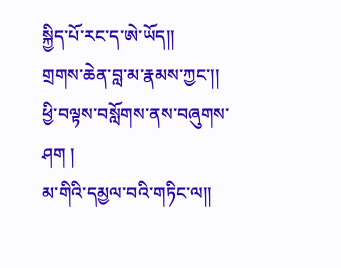སྐྱིད་པོ་རང་ད་ཨེ་ཡོད།།
གྲགས་ཆེན་བླ་མ་རྣམས་ཀྱང་།།
ཕྱི་བལྟས་བསློགས་ནས་བཞུགས་ཤག །
མ་གིའི་དམྱལ་བའི་གཏིང་ལ།།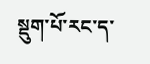སྡུག་པོ་རང་ད་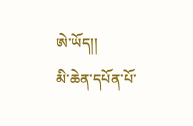ཨེ་ཡོད།།
མི་ཆེན་དཔོན་པོ་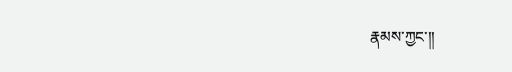རྣམས་ཀྱང་།།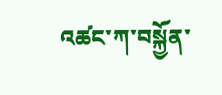འཚང་ཀ་བསྐྱོན་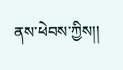ནས་ཕེབས་ཀྱིས།།